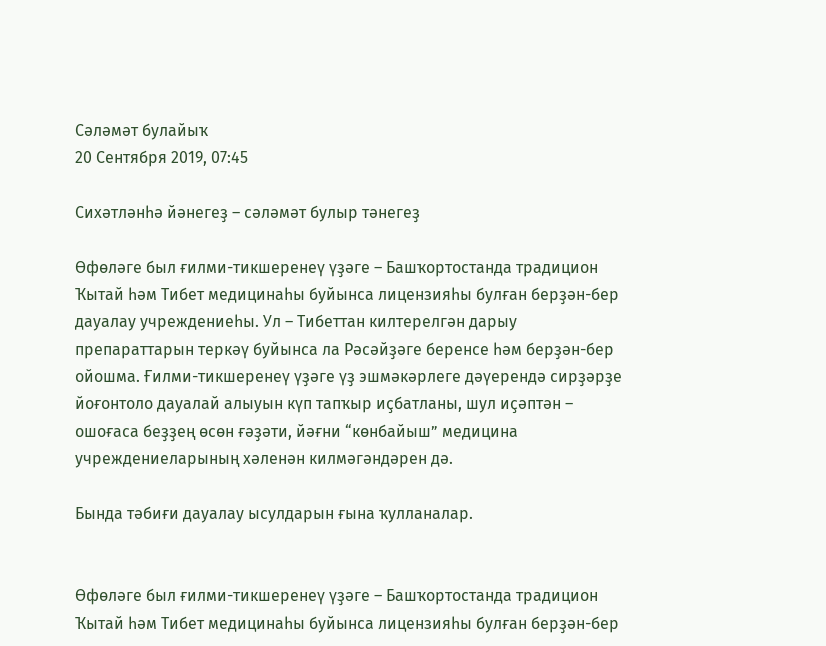Сәләмәт булайыҡ
20 Сентября 2019, 07:45

Сихәтләнһә йәнегеҙ – сәләмәт булыр тәнегеҙ

Өфөләге был ғилми-тикшеренеү үҙәге – Башҡортостанда традицион Ҡытай һәм Тибет медицинаһы буйынса лицензияһы булған берҙән-бер дауалау учреждениеһы. Ул – Тибеттан килтерелгән дарыу препараттарын теркәү буйынса ла Рәсәйҙәге беренсе һәм берҙән-бер ойошма. Ғилми-тикшеренеү үҙәге үҙ эшмәкәрлеге дәүерендә сирҙәрҙе йоғонтоло дауалай алыуын күп тапҡыр иҫбатланы, шул иҫәптән – ошоғаса беҙҙең өсөн ғәҙәти, йәғни “көнбайыш” медицина учреждениеларының хәленән килмәгәндәрен дә.

Бында тәбиғи дауалау ысулдарын ғына ҡулланалар.


Өфөләге был ғилми-тикшеренеү үҙәге – Башҡортостанда традицион Ҡытай һәм Тибет медицинаһы буйынса лицензияһы булған берҙән-бер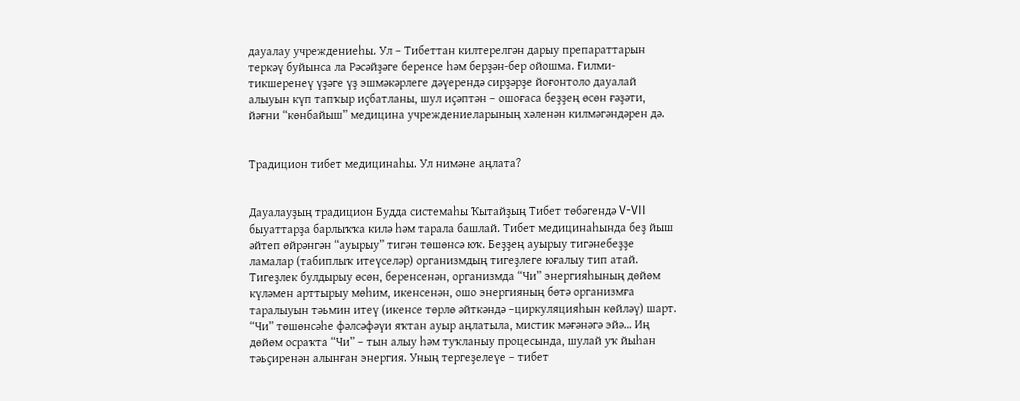дауалау учреждениеһы. Ул – Тибеттан килтерелгән дарыу препараттарын теркәү буйынса ла Рәсәйҙәге беренсе һәм берҙән-бер ойошма. Ғилми-тикшеренеү үҙәге үҙ эшмәкәрлеге дәүерендә сирҙәрҙе йоғонтоло дауалай алыуын күп тапҡыр иҫбатланы, шул иҫәптән – ошоғаса беҙҙең өсөн ғәҙәти, йәғни “көнбайыш” медицина учреждениеларының хәленән килмәгәндәрен дә.


Традицион тибет медицинаһы. Ул нимәне аңлата?


Дауалауҙың традицион Будда системаһы Ҡытайҙың Тибет төбәгендә V-VII быуаттарҙа барлыҡҡа килә һәм тарала башлай. Тибет медицинаһында беҙ йыш әйтеп өйрәнгән “ауырыу” тигән төшөнсә юҡ. Беҙҙең ауырыу тигәнебеҙҙе ламалар (табиплыҡ итеүселәр) организмдың тигеҙлеге юғалыу тип атай. Тигеҙлек булдырыу өсөн, беренсенән, организмда “Чи” энергияһының дөйөм күләмен арттырыу мөһим, икенсенән, ошо энергияның бөтә организмға таралыуын тәьмин итеү (икенсе төрлө әйткәндә –циркуляцияһын көйләү) шарт. “Чи” төшөнсәһе фәлсәфәүи яҡтан ауыр аңлатыла, мистик мәғәнәгә эйә… Иң дөйөм осраҡта “Чи” – тын алыу һәм туҡланыу процесында, шулай уҡ йыһан тәьҫиренән алынған энергия. Уның тергеҙелеүе – тибет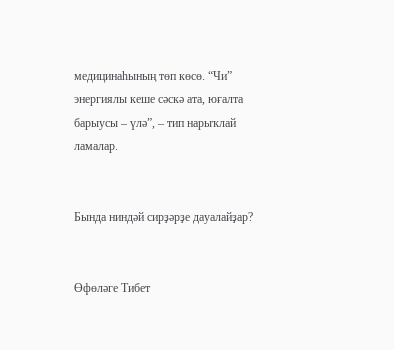медицинаһының төп көсө. “Чи” энергиялы кеше сәскә ата, юғалта барыусы – үлә”, – тип нарыҡлай ламалар.


Бында ниндәй сирҙәрҙе дауалайҙар?


Өфөләге Тибет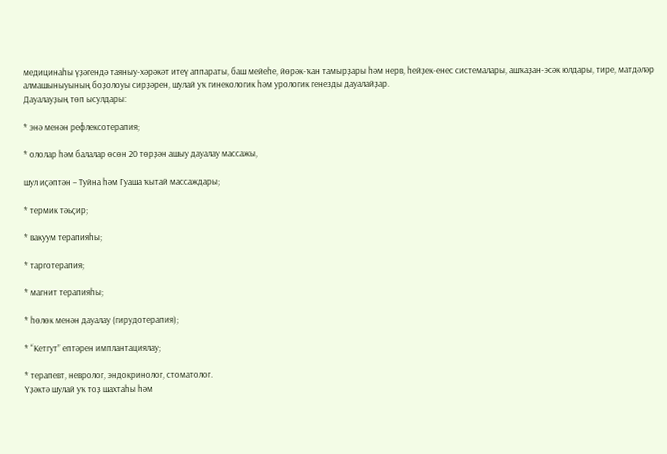медицинаһы үҙәгендә таяныу-хәрәкәт итеү аппараты, баш мейеһе, йөрәк-ҡан тамырҙары һәм нерв, һейҙек-енес системалары, ашҡаҙан-эсәк юлдары, тире, матдәләр алмашыныуының боҙолоуы сирҙәрен, шулай уҡ гинекологик һәм урологик генезды дауалайҙар.
Дауалауҙың төп ысулдары:

* энә менән рефлексотерапия;

* ололар һәм балалар өсөн 20 төрҙән ашыу дауалау массажы,

шул иҫәптән – Туйна һәм Гуаша ҡытай массаждары;

* термик тәьҫир;

* вакуум терапияһы;

* тарготерапия;

* магнит терапияһы;

* һөлөк менән дауалау (гирудотерапия);

* “Кетгут” ептәрен имплантациялау;

* терапевт, невролог, эндокринолог, стоматолог.
Үҙәктә шулай уҡ тоҙ шахтаһы һәм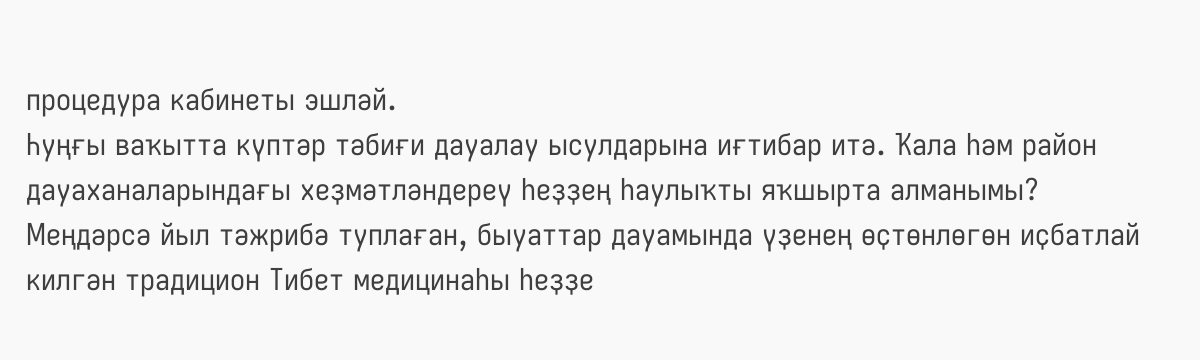процедура кабинеты эшләй.
Һуңғы ваҡытта күптәр тәбиғи дауалау ысулдарына иғтибар итә. Ҡала һәм район дауаханаларындағы хеҙмәтләндереү һеҙҙең һаулыҡты яҡшырта алманымы? Меңдәрсә йыл тәжрибә туплаған, быуаттар дауамында үҙенең өҫтөнлөгөн иҫбатлай килгән традицион Тибет медицинаһы һеҙҙе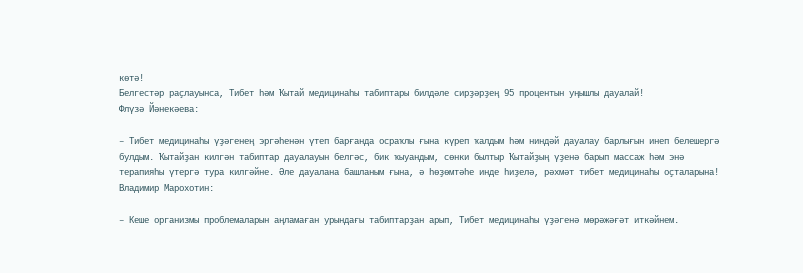көтә!
Белгестәр раҫлауынса, Тибет һәм Ҡытай медицинаһы табиптары билдәле сирҙәрҙең 95 процентын уңышлы дауалай!
Флүзә Йәнекәева:

– Тибет медицинаһы үҙәгенең эргәһенән үтеп барғанда осраҡлы ғына күреп ҡалдым һәм ниндәй дауалау барлығын инеп белешергә булдым. Ҡытайҙан килгән табиптар дауалауын белгәс, бик ҡыуандым, сөнки былтыр Ҡытайҙың үҙенә барып массаж һәм энә терапияһы үтергә тура килгәйне. Әле дауалана башланым ғына, ә һөҙөмтәһе инде һиҙелә, рәхмәт тибет медицинаһы оҫталарына!
Владимир Марохотин:

– Кеше организмы проблемаларын аңламаған урындағы табиптарҙан арып, Тибет медицинаһы үҙәгенә мөрәжәғәт иткәйнем.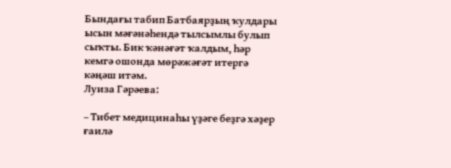Бындағы табип Батбаярҙың ҡулдары ысын мәғәнәһендә тылсымлы булып сыҡты. Бик ҡәнәғәт ҡалдым, һәр кемгә ошонда мөрәжәғәт итергә кәңәш итәм.
Луиза Гәрәева:

– Тибет медицинаһы үҙәге беҙгә хәҙер ғаилә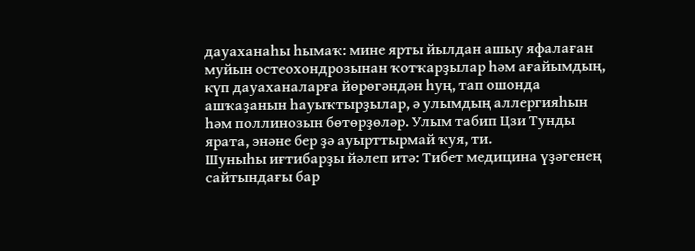дауаханаһы һымаҡ: мине ярты йылдан ашыу яфалаған муйын остеохондрозынан ҡотҡарҙылар һәм ағайымдың, күп дауаханаларға йөрөгәндән һуң, тап ошонда ашҡаҙанын һауыҡтырҙылар, ә улымдың аллергияһын һәм поллинозын бөтөрҙөләр. Улым табип Цзи Тунды ярата, энәне бер ҙә ауырттырмай ҡуя, ти.
Шуныһы иғтибарҙы йәлеп итә: Тибет медицина үҙәгенең сайтындағы бар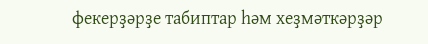фекерҙәрҙе табиптар һәм хеҙмәткәрҙәр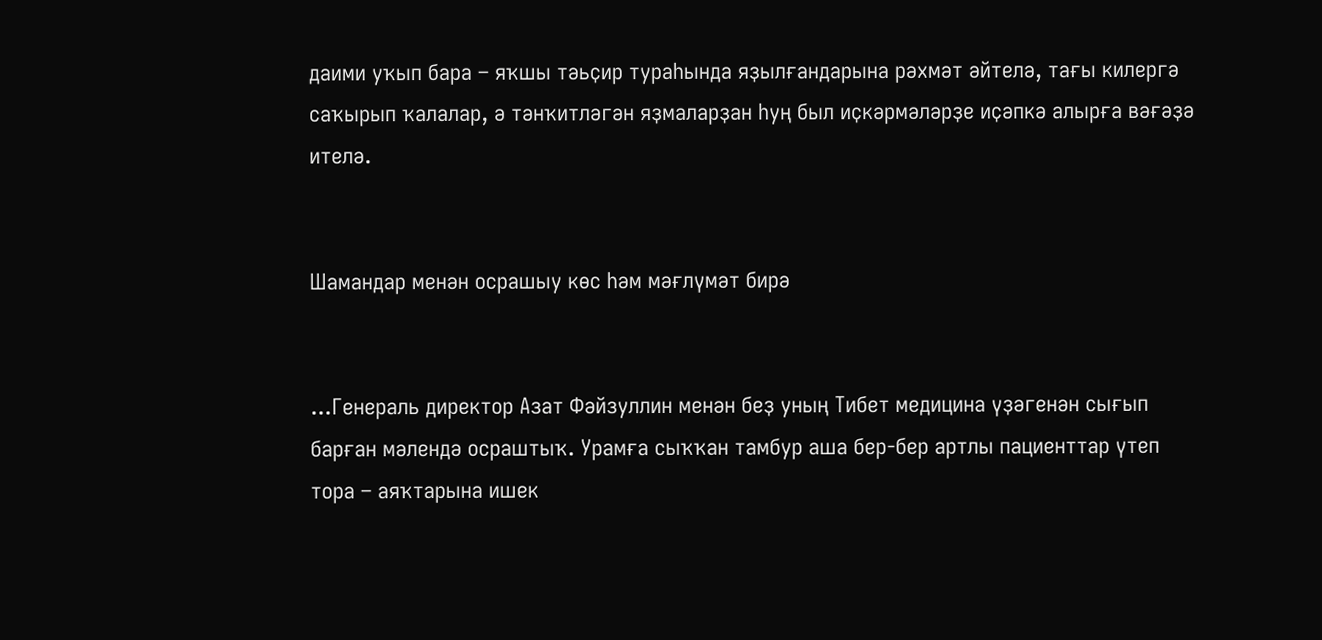даими уҡып бара – яҡшы тәьҫир тураһында яҙылғандарына рәхмәт әйтелә, тағы килергә саҡырып ҡалалар, ә тәнҡитләгән яҙмаларҙан һуң был иҫкәрмәләрҙе иҫәпкә алырға вәғәҙә ителә.


Шамандар менән осрашыу көс һәм мәғлүмәт бирә


...Генераль директор Азат Фәйзуллин менән беҙ уның Тибет медицина үҙәгенән сығып барған мәлендә осраштыҡ. Урамға сыҡҡан тамбур аша бер-бер артлы пациенттар үтеп тора – аяҡтарына ишек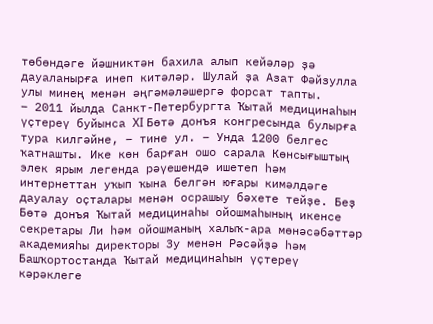төбөндәге йәшниктән бахила алып кейәләр ҙә дауаланырға инеп китәләр. Шулай ҙа Азат Фәйзулла улы минең менән әңгәмәләшергә форсат тапты.
– 2011 йылда Санкт-Петербургта Ҡытай медицинаһын үҫтереү буйынса XI Бөтә донъя конгресында булырға тура килгәйне, – тине ул. – Унда 1200 белгес ҡатнашты. Ике көн барған ошо сарала Көнсығыштың элек ярым легенда рәүешендә ишетеп һәм интернеттан уҡып ҡына белгән юғары кимәлдәге дауалау оҫталары менән осрашыу бәхете тейҙе. Беҙ Бөтә донъя Ҡытай медицинаһы ойошмаһының икенсе секретары Ли һәм ойошманың халыҡ-ара мөнәсәбәттәр академияһы директоры Зу менән Рәсәйҙә һәм Башҡортостанда Ҡытай медицинаһын үҫтереү кәрәклеге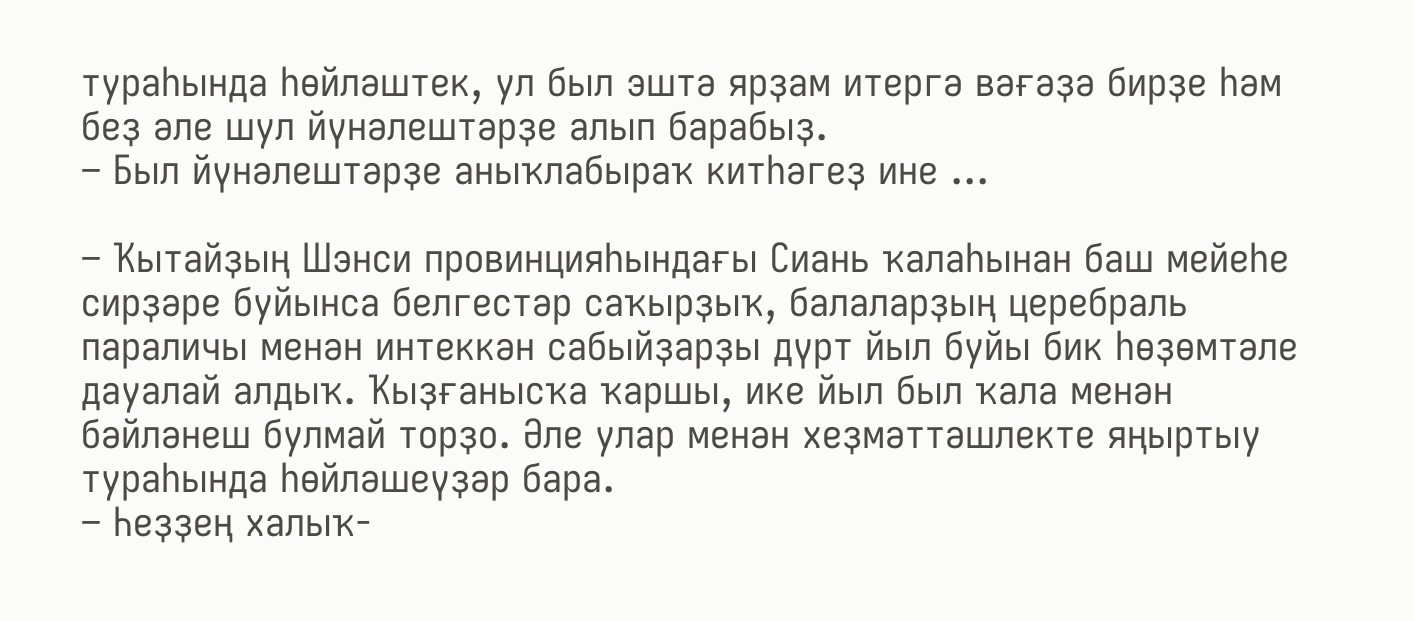тураһында һөйләштек, ул был эштә ярҙам итергә вәғәҙә бирҙе һәм беҙ әле шул йүнәлештәрҙе алып барабыҙ.
– Был йүнәлештәрҙе аныҡлабыраҡ китһәгеҙ ине ...

– Ҡытайҙың Шэнси провинцияһындағы Сиань ҡалаһынан баш мейеһе сирҙәре буйынса белгестәр саҡырҙыҡ, балаларҙың церебраль параличы менән интеккән сабыйҙарҙы дүрт йыл буйы бик һөҙөмтәле дауалай алдыҡ. Ҡыҙғанысҡа ҡаршы, ике йыл был ҡала менән бәйләнеш булмай торҙо. Әле улар менән хеҙмәттәшлекте яңыртыу тураһында һөйләшеүҙәр бара.
– Һеҙҙең халыҡ-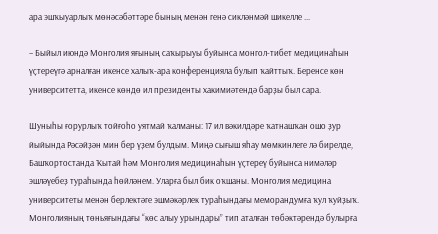ара эшҡыуарлыҡ мөнәсәбәттәре бының менән генә сикләнмәй шикелле ...

– Быйыл июндә Монголия яғының саҡырыуы буйынса монгол-тибет медицинаһын үҫтереүгә арналған икенсе халыҡ-ара конференцияла булып ҡайттыҡ. Беренсе көн университетта, икенсе көндө ил президенты хакимиәтендә барҙы был сара.

Шуныһы ғорурлыҡ тойғоһо уятмай ҡалманы: 17 ил вәкилдәре ҡатнашҡан ошо ҙур йыйында Рәсәйҙән мин бер үҙем булдым. Миңә сығыш яһау мөмкинлеге лә бирелде, Башҡортостанда Ҡытай һәм Монголия медицинаһын үҫтереү буйынса нимәләр эшләүебеҙ тураһында һөйләнем. Уларға был бик оҡшаны. Монголия медицина университеты менән берлектәге эшмәкәрлек тураһындағы меморандумға ҡул ҡуйҙыҡ.
Монголияның төньяғындағы “көс алыу урындары” тип аталған төбәктәрендә булырға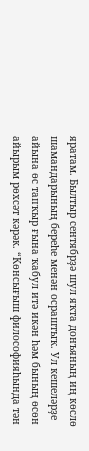яратам. Былтыр сентябрҙә шул яҡта донъяның иң көслө шамандарының береһе менән осраштыҡ. Ул кешеләрҙе айына өс тапҡыр ғына ҡабул итә икән һәм бының өсөн айырым рөхсәт кәрәк. “Көнсығыш философияһында тән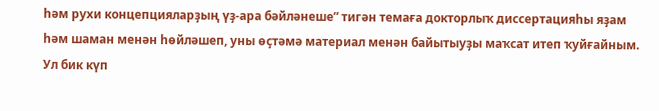һәм рухи концепцияларҙың үҙ-ара бәйләнеше” тигән темаға докторлыҡ диссертацияһы яҙам һәм шаман менән һөйләшеп, уны өҫтәмә материал менән байытыуҙы маҡсат итеп ҡуйғайным. Ул бик күп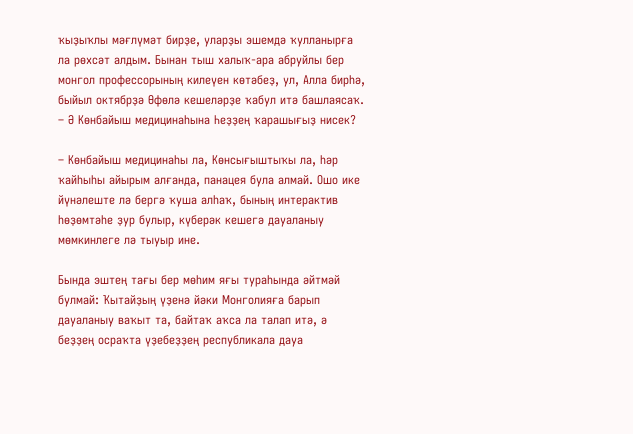ҡыҙыҡлы мәғлүмәт бирҙе, уларҙы эшемдә ҡулланырға ла рөхсәт алдым. Бынан тыш халыҡ-ара абруйлы бер монгол профессорының килеүен көтәбеҙ, ул, Алла бирһә, быйыл октябрҙә Өфөлә кешеләрҙе ҡабул итә башлаясаҡ.
– Ә Көнбайыш медицинаһына Һеҙҙең ҡарашығыҙ нисек?

– Көнбайыш медицинаһы ла, Көнсығыштыҡы ла, һәр ҡайһыһы айырым алғанда, панацея була алмай. Ошо ике йүнәлеште лә бергә ҡуша алһаҡ, бының интерактив һөҙөмтәһе ҙур булыр, күберәк кешегә дауаланыу мөмкинлеге лә тыуыр ине.

Бында эштең тағы бер мөһим яғы тураһында әйтмәй булмай: Ҡытайҙың үҙенә йәки Монголияға барып дауаланыу ваҡыт та, байтаҡ аҡса ла талап итә, ә беҙҙең осраҡта үҙебеҙҙең республикала дауа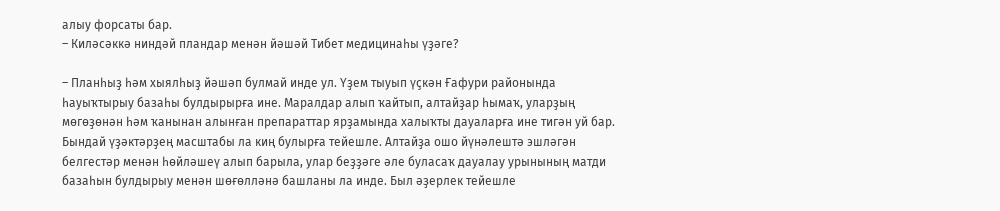алыу форсаты бар.
– Киләсәккә ниндәй пландар менән йәшәй Тибет медицинаһы үҙәге?

– Планһыҙ һәм хыялһыҙ йәшәп булмай инде ул. Үҙем тыуып үҫкән Ғафури районында һауыҡтырыу базаһы булдырырға ине. Маралдар алып ҡайтып, алтайҙар һымаҡ, уларҙың мөгөҙөнән һәм ҡанынан алынған препараттар ярҙамында халыҡты дауаларға ине тигән уй бар. Бындай үҙәктәрҙең масштабы ла киң булырға тейешле. Алтайҙа ошо йүнәлештә эшләгән белгестәр менән һөйләшеү алып барыла, улар беҙҙәге әле буласаҡ дауалау урынының матди базаһын булдырыу менән шөғөлләнә башланы ла инде. Был әҙерлек тейешле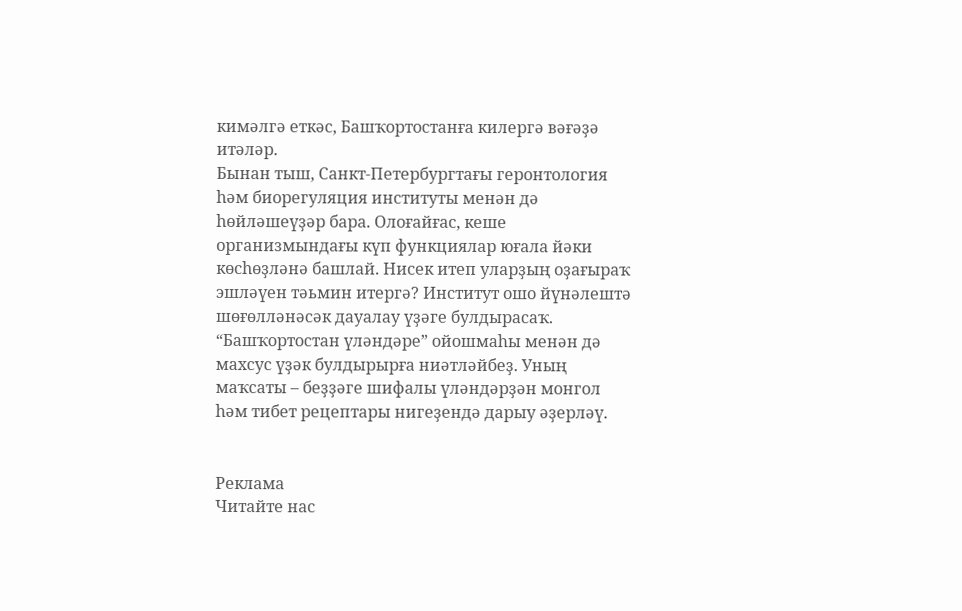кимәлгә еткәс, Башҡортостанға килергә вәғәҙә итәләр.
Бынан тыш, Санкт-Петербургтағы геронтология һәм биорегуляция институты менән дә һөйләшеүҙәр бара. Олоғайғас, кеше организмындағы күп функциялар юғала йәки көсһөҙләнә башлай. Нисек итеп уларҙың оҙағыраҡ эшләүен тәьмин итергә? Институт ошо йүнәлештә шөғөлләнәсәк дауалау үҙәге булдырасаҡ.
“Башҡортостан үләндәре” ойошмаһы менән дә махсус үҙәк булдырырға ниәтләйбеҙ. Уның маҡсаты – беҙҙәге шифалы үләндәрҙән монгол һәм тибет рецептары нигеҙендә дарыу әҙерләү.


Реклама
Читайте нас